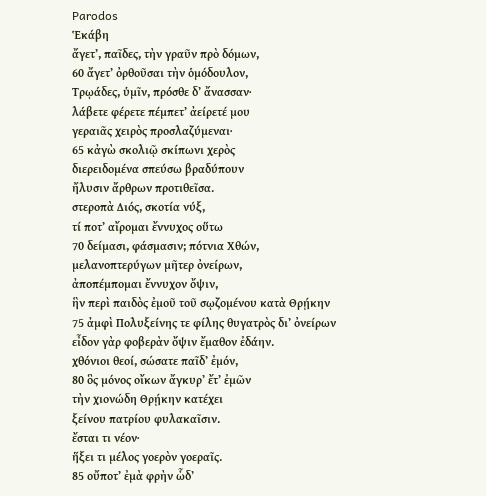Parodos
Ἑκάβη
ἄγετʼ, παῖδες, τὴν γραῦν πρὸ δόμων,
60 ἄγετʼ ὀρθοῦσαι τὴν ὁμόδουλον,
Τρῳάδες, ὑμῖν, πρόσθε δʼ ἄνασσαν·
λάβετε φέρετε πέμπετʼ ἀείρετέ μου
γεραιᾶς χειρὸς προσλαζύμεναι·
65 κἀγὼ σκολιῷ σκίπωνι χερὸς
διερειδομένα σπεύσω βραδύπουν
ἤλυσιν ἄρθρων προτιθεῖσα.
στεροπὰ Διός, σκοτία νύξ,
τί ποτʼ αἴρομαι ἔννυχος οὕτω
70 δείμασι, φάσμασιν; πότνια Χθών,
μελανοπτερύγων μῆτερ ὀνείρων,
ἀποπέμπομαι ἔννυχον ὄψιν,
ἣν περὶ παιδὸς ἐμοῦ τοῦ σῳζομένου κατὰ Θρῄκην
75 ἀμφὶ Πολυξείνης τε φίλης θυγατρὸς διʼ ὀνείρων
εἶδον γὰρ φοβερὰν ὄψιν ἔμαθον ἐδάην.
χθόνιοι θεοί, σώσατε παῖδʼ ἐμόν,
80 ὃς μόνος οἴκων ἄγκυρʼ ἔτʼ ἐμῶν
τὴν χιονώδη Θρῄκην κατέχει
ξείνου πατρίου φυλακαῖσιν.
ἔσται τι νέον·
ἥξει τι μέλος γοερὸν γοεραῖς.
85 οὔποτʼ ἐμὰ φρὴν ὧδʼ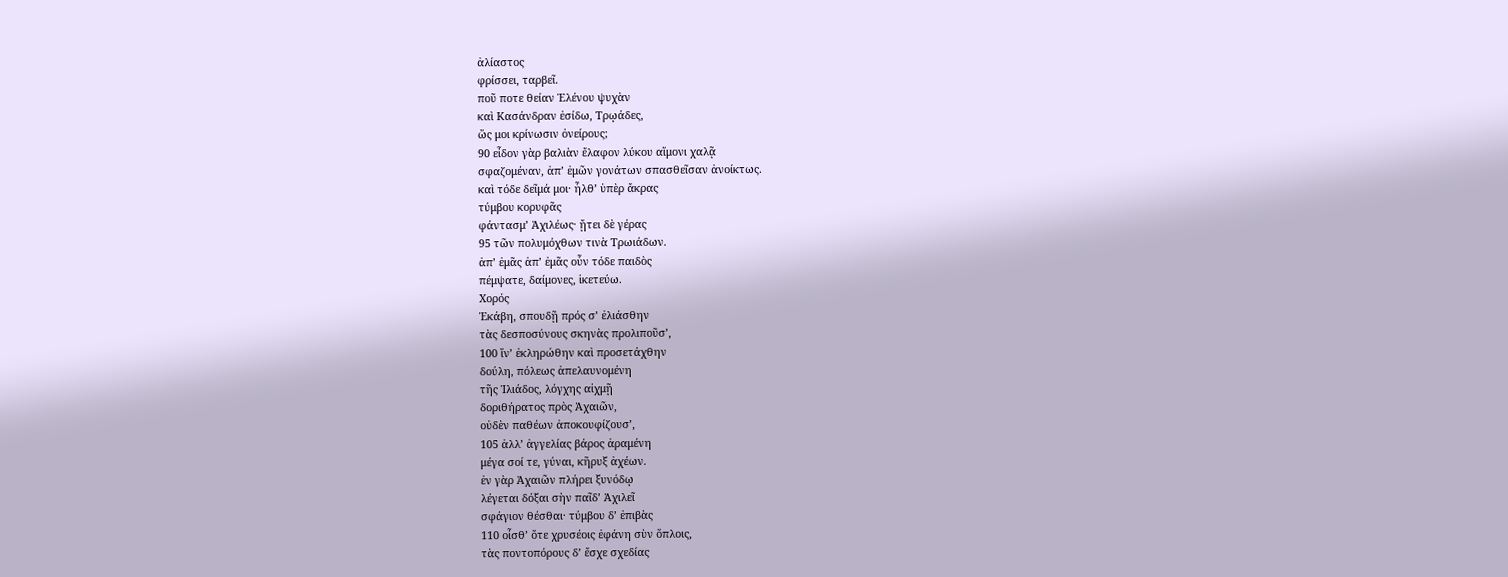ἀλίαστος
φρίσσει, ταρβεῖ.
ποῦ ποτε θείαν Ἑλένου ψυχὰν
καὶ Κασάνδραν ἐσίδω, Τρῳάδες,
ὥς μοι κρίνωσιν ὀνείρους;
90 εἶδον γὰρ βαλιὰν ἔλαφον λύκου αἵμονι χαλᾷ
σφαζομέναν, ἀπʼ ἐμῶν γονάτων σπασθεῖσαν ἀνοίκτως.
καὶ τόδε δεῖμά μοι· ἦλθʼ ὑπὲρ ἄκρας
τύμβου κορυφᾶς
φάντασμʼ Ἀχιλέως· ᾔτει δὲ γέρας
95 τῶν πολυμόχθων τινὰ Τρωιάδων.
ἀπʼ ἐμᾶς ἀπʼ ἐμᾶς οὖν τόδε παιδὸς
πέμψατε, δαίμονες, ἱκετεύω.
Χορός
Ἑκάβη, σπουδῇ πρός σʼ ἐλιάσθην
τὰς δεσποσύνους σκηνὰς προλιποῦσʼ,
100 ἵνʼ ἐκληρώθην καὶ προσετάχθην
δούλη, πόλεως ἀπελαυνομένη
τῆς Ἰλιάδος, λόγχης αἰχμῇ
δοριθήρατος πρὸς Ἀχαιῶν,
οὐδὲν παθέων ἀποκουφίζουσʼ,
105 ἀλλʼ ἀγγελίας βάρος ἀραμένη
μέγα σοί τε, γύναι, κῆρυξ ἀχέων.
ἐν γὰρ Ἀχαιῶν πλήρει ξυνόδῳ
λέγεται δόξαι σὴν παῖδʼ Ἀχιλεῖ
σφάγιον θέσθαι· τύμβου δʼ ἐπιβὰς
110 οἶσθʼ ὅτε χρυσέοις ἐφάνη σὺν ὅπλοις,
τὰς ποντοπόρους δʼ ἔσχε σχεδίας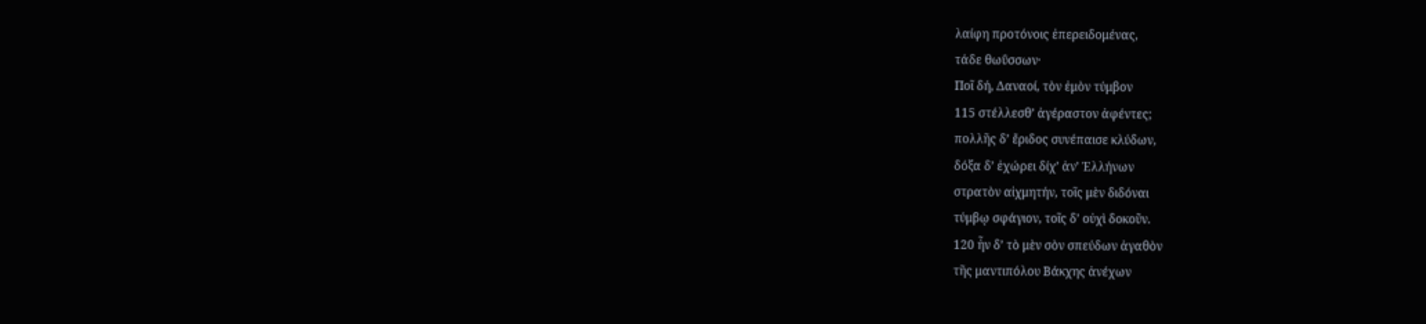λαίφη προτόνοις ἐπερειδομένας,
τάδε θωΰσσων·
Ποῖ δή, Δαναοί, τὸν ἐμὸν τύμβον
115 στέλλεσθʼ ἀγέραστον ἀφέντες;
πολλῆς δʼ ἔριδος συνέπαισε κλύδων,
δόξα δʼ ἐχώρει δίχʼ ἀνʼ Ἑλλήνων
στρατὸν αἰχμητήν, τοῖς μὲν διδόναι
τύμβῳ σφάγιον, τοῖς δʼ οὐχὶ δοκοῦν.
120 ἦν δʼ τὸ μὲν σὸν σπεύδων ἀγαθὸν
τῆς μαντιπόλου Βάκχης ἀνέχων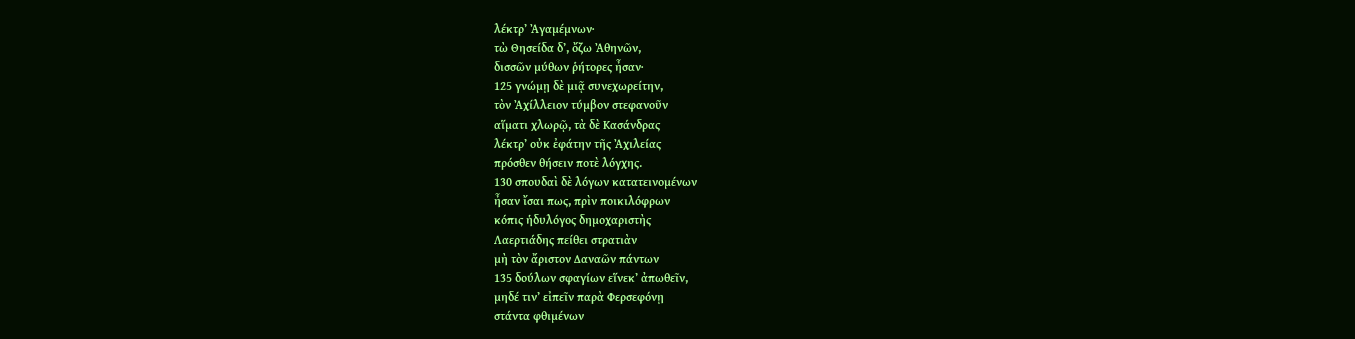λέκτρʼ Ἀγαμέμνων·
τὼ Θησείδα δʼ, ὄζω Ἀθηνῶν,
δισσῶν μύθων ῥήτορες ἦσαν·
125 γνώμῃ δὲ μιᾷ συνεχωρείτην,
τὸν Ἀχίλλειον τύμβον στεφανοῦν
αἵματι χλωρῷ, τὰ δὲ Κασάνδρας
λέκτρʼ οὐκ ἐφάτην τῆς Ἀχιλείας
πρόσθεν θήσειν ποτὲ λόγχης.
130 σπουδαὶ δὲ λόγων κατατεινομένων
ἦσαν ἴσαι πως, πρὶν ποικιλόφρων
κόπις ἡδυλόγος δημοχαριστὴς
Λαερτιάδης πείθει στρατιὰν
μὴ τὸν ἄριστον Δαναῶν πάντων
135 δούλων σφαγίων εἵνεκʼ ἀπωθεῖν,
μηδέ τινʼ εἰπεῖν παρὰ Φερσεφόνῃ
στάντα φθιμένων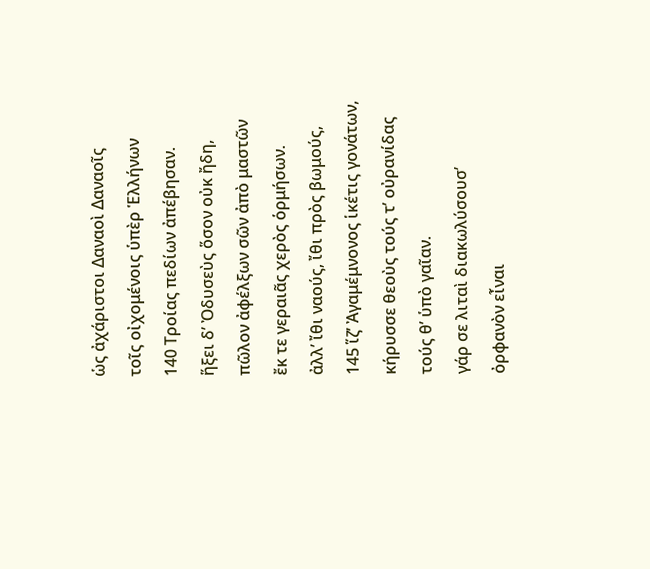ὡς ἀχάριστοι Δαναοὶ Δαναοῖς
τοῖς οἰχομένοις ὑπὲρ Ἑλλήνων
140 Τροίας πεδίων ἀπέβησαν.
ἥξει δʼ Ὀδυσεὺς ὅσον οὐκ ἤδη,
πῶλον ἀφέλξων σῶν ἀπὸ μαστῶν
ἔκ τε γεραιᾶς χερὸς ὁρμήσων.
ἀλλʼ ἴθι ναούς, ἴθι πρὸς βωμούς,
145 ἵζʼ Ἀγαμέμνονος ἱκέτις γονάτων,
κήρυσσε θεοὺς τούς τʼ οὐρανίδας
τούς θʼ ὑπὸ γαῖαν.
γάρ σε λιταὶ διακωλύσουσʼ
ὀρφανὸν εἶναι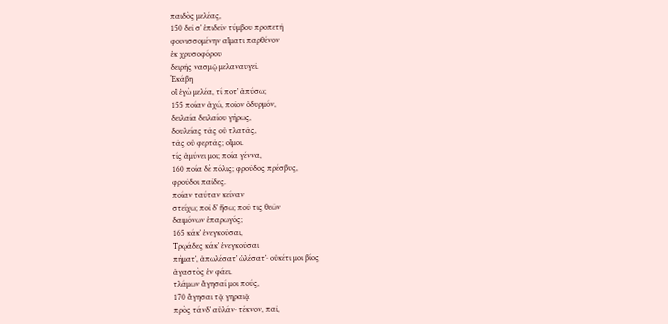παιδὸς μελέας,
150 δεῖ σʼ ἐπιδεῖν τύμβου προπετῆ
φοινισσομένην αἵματι παρθένον
ἐκ χρυσοφόρου
δειρῆς νασμῷ μελαναυγεῖ.
Ἑκάβη
οἲ ἐγὼ μελέα, τί ποτʼ ἀπύσω;
155 ποίαν ἀχώ, ποῖον ὀδυρμόν,
δειλαία δειλαίου γήρως,
δουλείας τᾶς οὐ τλατᾶς,
τᾶς οὐ φερτᾶς; οἴμοι.
τίς ἀμύνει μοι; ποία γέννα,
160 ποία δὲ πόλις; φροῦδος πρέσβυς,
φροῦδοι παῖδες.
ποίαν ταύταν κείναν
στείχω; ποῖ δʼ ἥσω; ποῦ τις θεῶν
δαιμόνων ἐπαρωγός;
165 κάκʼ ἐνεγκοῦσαι,
Τρῳάδες κάκʼ ἐνεγκοῦσαι
πήματʼ, ἀπωλέσατʼ ὠλέσατʼ· οὐκέτι μοι βίος
ἀγαστὸς ἐν φάει.
τλάμων ἅγησαί μοι πούς,
170 ἅγησαι τᾷ γηραιᾷ
πρὸς τάνδʼ αὐλάν· τέκνον, παῖ,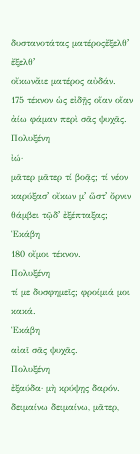δυστανοτάτας ματέροςἔξελθʼ ἔξελθʼ
οἴκωνἄιε ματέρος αὐδάν.
175 τέκνον ὡς εἰδῇς οἵαν οἵαν
ἀίω φάμαν περὶ σᾶς ψυχᾶς.
Πολυξένη
ἰώ·
μᾶτερ μᾶτερ τί βοᾷς; τί νέον
καρύξασʼ οἴκων μʼ ὥστʼ ὄρνιν
θάμβει τῷδʼ ἐξέπταξας;
Ἑκάβη
180 οἴμοι τέκνον.
Πολυξένη
τί με δυσφημεῖς; φροίμιά μοι κακά.
Ἑκάβη
αἰαῖ σᾶς ψυχᾶς.
Πολυξένη
ἐξαύδα· μὴ κρύψῃς δαρόν.
δειμαίνω δειμαίνω, μᾶτερ,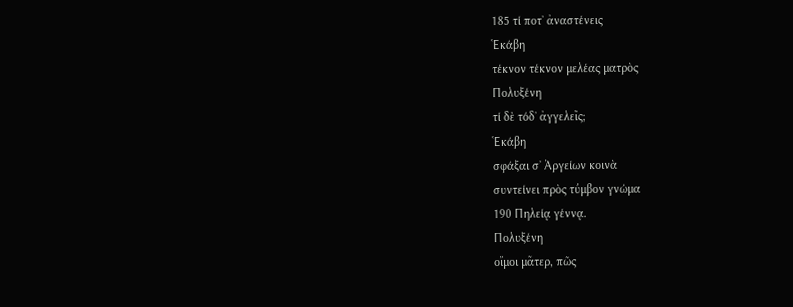185 τί ποτʼ ἀναστένεις
Ἑκάβη
τέκνον τέκνον μελέας ματρὸς
Πολυξένη
τί δὲ τόδʼ ἀγγελεῖς;
Ἑκάβη
σφάξαι σʼ Ἀργείων κοινὰ
συντείνει πρὸς τύμβον γνώμα
190 Πηλείᾳ γέννᾳ.
Πολυξένη
οἴμοι μᾶτερ, πῶς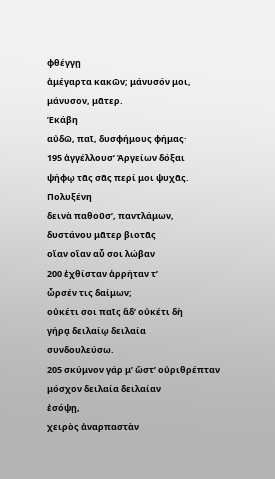φθέγγῃ
ἀμέγαρτα κακῶν; μάνυσόν μοι,
μάνυσον, μᾶτερ.
Ἑκάβη
αὐδῶ, παῖ, δυσφήμους φήμας·
195 ἀγγέλλουσʼ Ἀργείων δόξαι
ψήφῳ τᾶς σᾶς περί μοι ψυχᾶς.
Πολυξένη
δεινὰ παθοῦσʼ, παντλάμων,
δυστάνου μᾶτερ βιοτᾶς
οἵαν οἵαν αὖ σοι λώβαν
200 ἐχθίσταν ἀρρήταν τʼ
ὦρσέν τις δαίμων;
οὐκέτι σοι παῖς ἅδʼ οὐκέτι δὴ
γήρᾳ δειλαίῳ δειλαία
συνδουλεύσω.
205 σκύμνον γάρ μʼ ὥστʼ οὐριθρέπταν
μόσχον δειλαία δειλαίαν
ἐσόψῃ,
χειρὸς ἀναρπαστὰν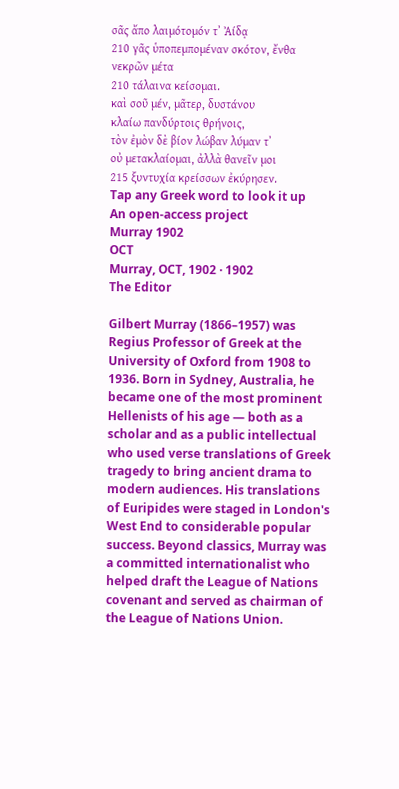σᾶς ἄπο λαιμότομόν τʼ Ἀίδᾳ
210 γᾶς ὑποπεμπομέναν σκότον, ἔνθα νεκρῶν μέτα
210 τάλαινα κείσομαι.
καὶ σοῦ μέν, μᾶτερ, δυστάνου
κλαίω πανδύρτοις θρήνοις,
τὸν ἐμὸν δὲ βίον λώβαν λύμαν τʼ
οὐ μετακλαίομαι, ἀλλὰ θανεῖν μοι
215 ξυντυχία κρείσσων ἐκύρησεν.
Tap any Greek word to look it up
An open-access project
Murray 1902
OCT
Murray, OCT, 1902 · 1902
The Editor

Gilbert Murray (1866–1957) was Regius Professor of Greek at the University of Oxford from 1908 to 1936. Born in Sydney, Australia, he became one of the most prominent Hellenists of his age — both as a scholar and as a public intellectual who used verse translations of Greek tragedy to bring ancient drama to modern audiences. His translations of Euripides were staged in London's West End to considerable popular success. Beyond classics, Murray was a committed internationalist who helped draft the League of Nations covenant and served as chairman of the League of Nations Union.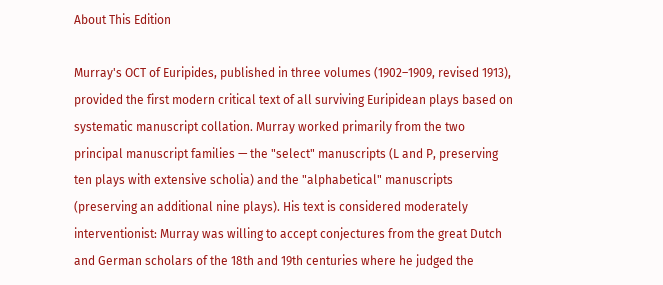About This Edition

Murray's OCT of Euripides, published in three volumes (1902–1909, revised 1913), provided the first modern critical text of all surviving Euripidean plays based on systematic manuscript collation. Murray worked primarily from the two principal manuscript families — the "select" manuscripts (L and P, preserving ten plays with extensive scholia) and the "alphabetical" manuscripts (preserving an additional nine plays). His text is considered moderately interventionist: Murray was willing to accept conjectures from the great Dutch and German scholars of the 18th and 19th centuries where he judged the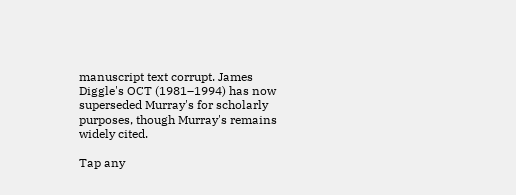manuscript text corrupt. James Diggle's OCT (1981–1994) has now superseded Murray's for scholarly purposes, though Murray's remains widely cited.

Tap any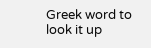Greek word to look it up